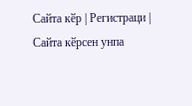Сайта кӗр | Регистраци | Сайта кӗрсен унпа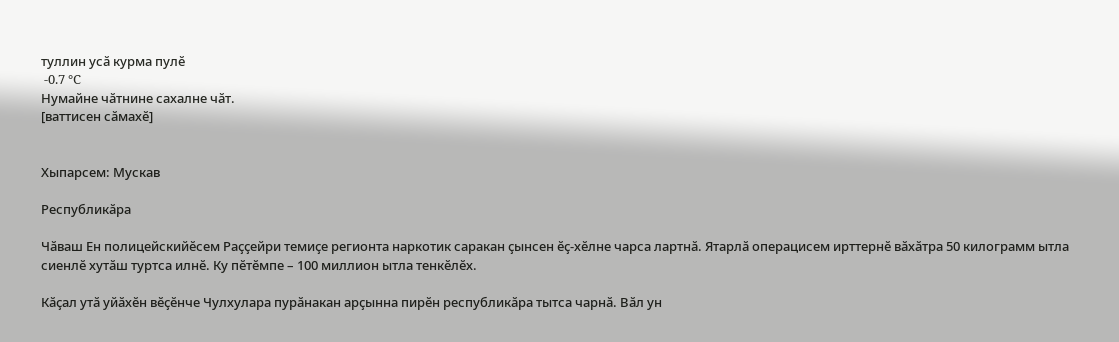туллин усӑ курма пулӗ
 -0.7 °C
Нумайне чӑтнине сахалне чӑт.
[ваттисен сӑмахӗ]


Хыпарсем: Мускав

Республикӑра

Чӑваш Ен полицейскийӗсем Раҫҫейри темиҫе регионта наркотик саракан ҫынсен ӗҫ-хӗлне чарса лартнӑ. Ятарлӑ операцисем ирттернӗ вӑхӑтра 50 килограмм ытла сиенлӗ хутӑш туртса илнӗ. Ку пӗтӗмпе – 100 миллион ытла тенкӗлӗх.

Кӑҫал утӑ уйӑхӗн вӗҫӗнче Чулхулара пурӑнакан арҫынна пирӗн республикӑра тытса чарнӑ. Вӑл ун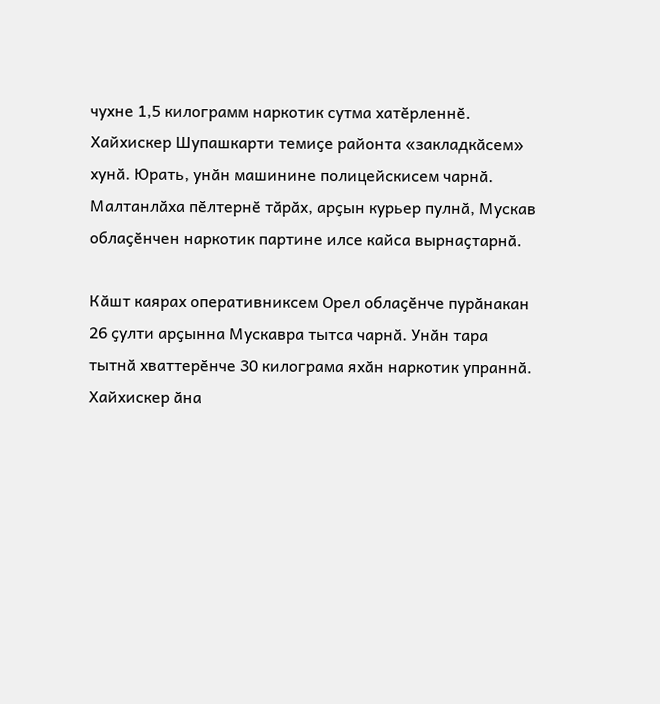чухне 1,5 килограмм наркотик сутма хатӗрленнӗ. Хайхискер Шупашкарти темиҫе районта «закладкӑсем» хунӑ. Юрать, унӑн машинине полицейскисем чарнӑ. Малтанлӑха пӗлтернӗ тӑрӑх, арҫын курьер пулнӑ, Мускав облаҫӗнчен наркотик партине илсе кайса вырнаҫтарнӑ.

Кӑшт каярах оперативниксем Орел облаҫӗнче пурӑнакан 26 ҫулти арҫынна Мускавра тытса чарнӑ. Унӑн тара тытнӑ хваттерӗнче 30 килограма яхӑн наркотик упраннӑ. Хайхискер ӑна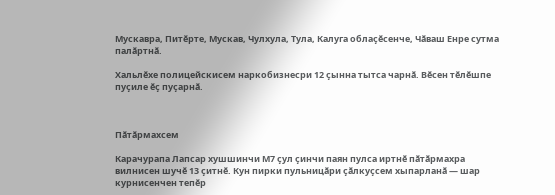Мускавра, Питӗрте, Мускав, Чулхула, Тула, Калуга облаҫӗсенче, Чӑваш Енре сутма палӑртнӑ.

Хальлӗхе полицейскисем наркобизнесри 12 ҫынна тытса чарнӑ. Вӗсен тӗлӗшпе пуҫиле ӗҫ пуҫарнӑ.



Пӑтӑрмахсем

Карачурапа Лапсар хушшинчи М7 ҫул ҫинчи паян пулса иртнӗ пӑтӑрмахра вилнисен шучӗ 13 ҫитнӗ. Кун пирки пульницӑри ҫӑлкуҫсем хыпарланӑ — шар курнисенчен тепӗр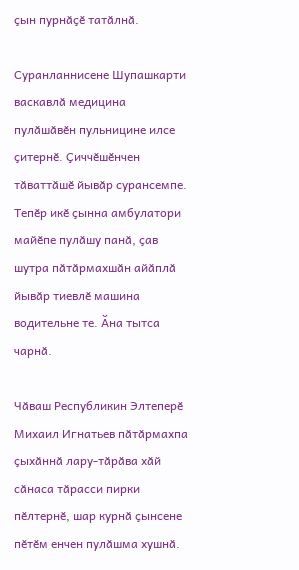ҫын пурнӑҫӗ татӑлнӑ.

Суранланнисене Шупашкарти васкавлӑ медицина пулӑшӑвӗн пульницине илсе ҫитернӗ. Ҫиччӗшӗнчен тӑваттӑшӗ йывӑр сурансемпе. Тепӗр икӗ ҫынна амбулатори майӗпе пулӑшу панӑ, ҫав шутра пӑтӑрмахшӑн айӑплӑ йывӑр тиевлӗ машина водительне те. Ӑна тытса чарнӑ.

Чӑваш Республикин Элтеперӗ Михаил Игнатьев пӑтӑрмахпа ҫыхӑннӑ лару-тӑрӑва хӑй сӑнаса тӑрасси пирки пӗлтернӗ, шар курнӑ ҫынсене пӗтӗм енчен пулӑшма хушнӑ.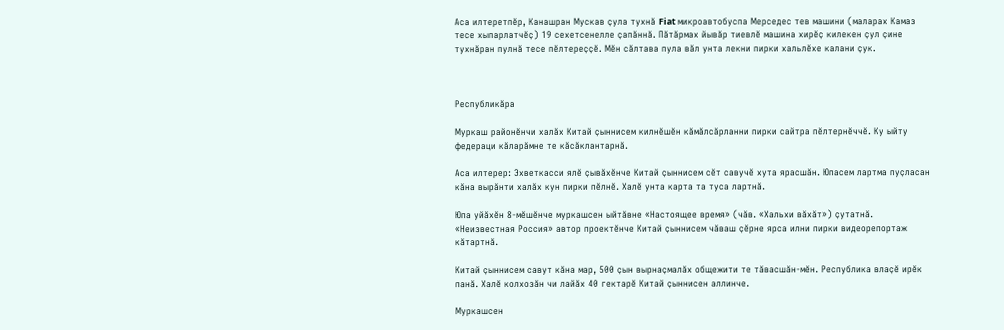Аса илтеретпӗр, Канашран Мускав ҫула тухнӑ Fiat микроавтобуспа Мерседес тев машини (маларах Камаз тесе хыпарлатчӗҫ) 19 сехетсенелле ҫапӑннӑ. Пӑтӑрмах йывӑр тиевлӗ машина хирӗҫ килекен ҫул ҫине тухнӑран пулнӑ тесе пӗлтереҫҫӗ. Мӗн сӑлтава пула вӑл унта лекни пирки хальлӗхе калани ҫук.



Республикӑра

Муркаш районӗнчи халӑх Китай ҫыннисем килнӗшӗн кӑмӑлсӑрланни пирки сайтра пӗлтернӗччӗ. Ку ыйту федераци кӑларӑмне те кӑсӑклантарнӑ.

Аса илтерер: Эхветкасси ялӗ ҫывӑхӗнче Китай ҫыннисем сӗт савучӗ хута ярасшӑн. Юпасем лартма пуҫласан кӑна вырӑнти халӑх кун пирки пӗлнӗ. Халӗ унта карта та туса лартнӑ.

Юпа уйӑхӗн 8-мӗшӗнче муркашсен ыйтӑвне «Настоящее время» (чӑв. «Хальхи вӑхӑт») ҫутатнӑ. «Неизвестная Россия» автор проектӗнче Китай ҫыннисем чӑваш ҫӗрне ярса илни пирки видеорепортаж кӑтартнӑ.

Китай ҫыннисем савут кӑна мар, 500 ҫын вырнаҫмалӑх общежити те тӑвасшӑн-мӗн. Республика влаҫӗ ирӗк панӑ. Халӗ колхозӑн чи лайӑх 40 гектарӗ Китай ҫыннисен аллинче.

Муркашсен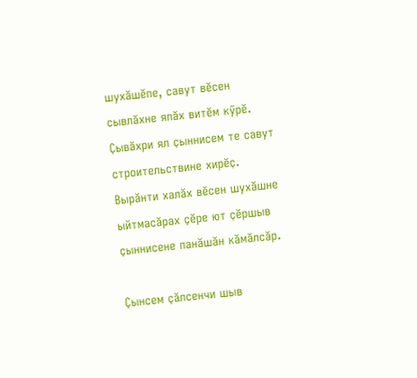шухӑшӗпе, савут вӗсен сывлӑхне япӑх витӗм кӳрӗ. Ҫывӑхри ял ҫыннисем те савут строительствине хирӗҫ. Вырӑнти халӑх вӗсен шухӑшне ыйтмасӑрах ҫӗре ют ҫӗршыв ҫыннисене панӑшӑн кӑмӑлсӑр.

Ҫынсем ҫӑлсенчи шыв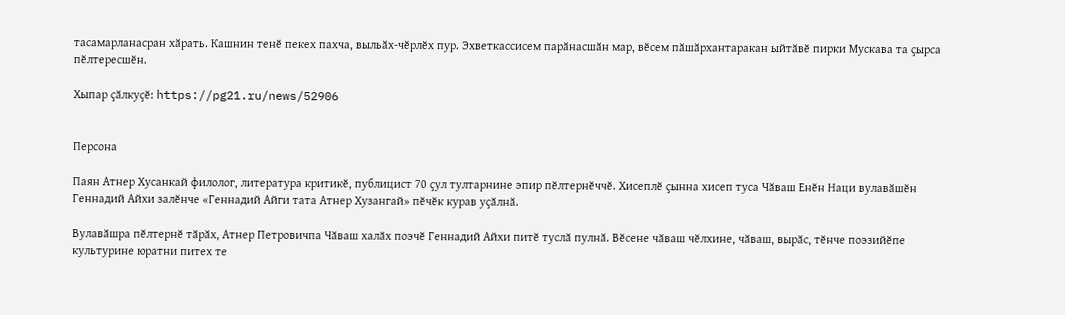тасамарланасран хӑрать. Кашнин тенӗ пекех пахча, выльӑх-чӗрлӗх пур. Эхветкассисем парӑнасшӑн мар, вӗсем пӑшӑрхантаракан ыйтӑвӗ пирки Мускава та ҫырса пӗлтересшӗн.

Хыпар ҫӑлкуҫӗ: https://pg21.ru/news/52906


Персона

Паян Атнер Хусанкай филолог, литература критикӗ, публицист 70 ҫул тултарнине эпир пӗлтернӗччӗ. Хисеплӗ ҫынна хисеп туса Чӑваш Енӗн Наци вулавӑшӗн Геннадий Айхи залӗнче «Геннадий Айги тата Атнер Хузангай» пӗчӗк курав уҫӑлнӑ.

Вулавӑшра пӗлтернӗ тӑрӑх, Атнер Петровичпа Чӑваш халӑх поэчӗ Геннадий Айхи питӗ туслӑ пулнӑ. Вӗсене чӑваш чӗлхине, чӑваш, вырӑс, тӗнче поэзийӗпе культурине юратни питех те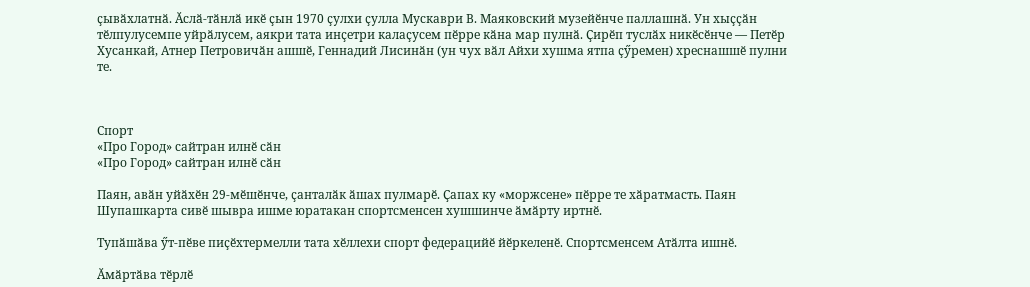ҫывӑхлатнӑ. Ӑслӑ-тӑнлӑ икӗ ҫын 1970 ҫулхи ҫулла Мускаври В. Маяковский музейӗнче паллашнӑ. Ун хыҫҫӑн тӗлпулусемпе уйрӑлусем, аякри тата инҫетри калаҫусем пӗрре кӑна мар пулнӑ. Ҫирӗп туслӑх никӗсӗнче — Петӗр Хусанкай, Атнер Петровичӑн ашшӗ, Геннадий Лисинӑн (ун чух вӑл Айхи хушма ятпа ҫӳремен) хреснашшӗ пулни те.



Спорт
«Про Город» сайтран илнӗ сӑн
«Про Город» сайтран илнӗ сӑн

Паян, авӑн уйӑхӗн 29-мӗшӗнче, ҫанталӑк ӑшах пулмарӗ. Ҫапах ку «моржсене» пӗрре те хӑратмасть. Паян Шупашкарта сивӗ шывра ишме юратакан спортсменсен хушшинче ӑмӑрту иртнӗ.

Тупӑшӑва ӳт-пӗве пиҫӗхтермелли тата хӗллехи спорт федерацийӗ йӗркеленӗ. Спортсменсем Атӑлта ишнӗ.

Ӑмӑртӑва тӗрлӗ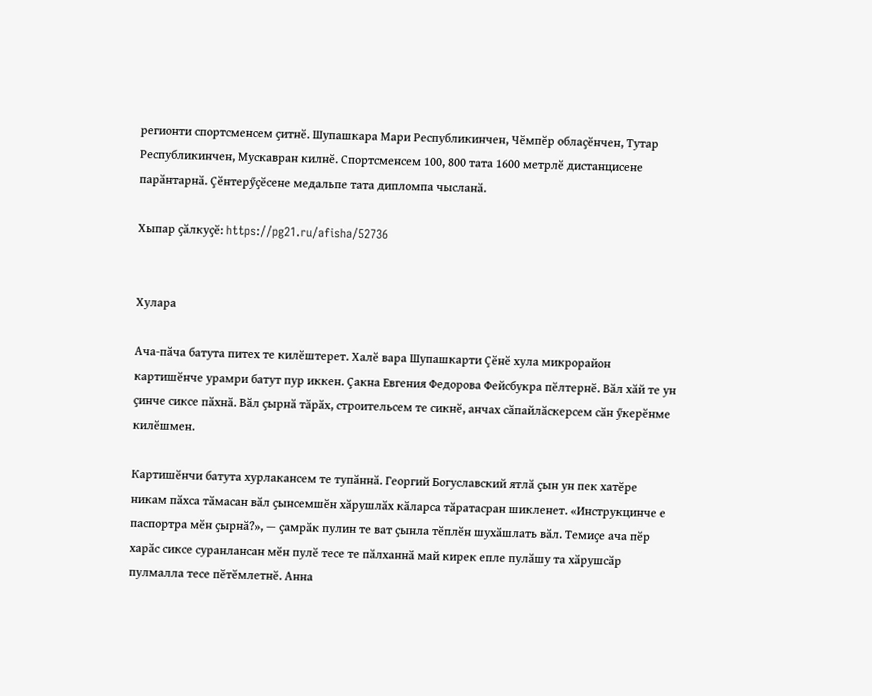регионти спортсменсем ҫитнӗ. Шупашкара Мари Республикинчен, Чӗмпӗр облаҫӗнчен, Тутар Республикинчен, Мускавран килнӗ. Спортсменсем 100, 800 тата 1600 метрлӗ дистанцисене парӑнтарнӑ. Ҫӗнтерӳҫӗсене медальпе тата дипломпа чысланӑ.

Хыпар ҫӑлкуҫӗ: https://pg21.ru/afisha/52736


Хулара

Ача-пӑча батута питех те килӗштерет. Халӗ вара Шупашкарти Ҫӗнӗ хула микрорайон картишӗнче урамри батут пур иккен. Ҫакна Евгения Федорова Фейсбукра пӗлтернӗ. Вӑл хӑй те ун ҫинче сиксе пӑхнӑ. Вӑл ҫырнӑ тӑрӑх, строительсем те сикнӗ, анчах сӑпайлӑскерсем сӑн ӳкерӗнме килӗшмен.

Картишӗнчи батута хурлакансем те тупӑннӑ. Георгий Богуславский ятлӑ ҫын ун пек хатӗре никам пӑхса тӑмасан вӑл ҫынсемшӗн хӑрушлӑх кӑларса тӑратасран шикленет. «Инструкцинче е паспортра мӗн ҫырнӑ?», — ҫамрӑк пулин те ват ҫынла тӗплӗн шухӑшлать вӑл. Темиҫе ача пӗр харӑс сиксе суранлансан мӗн пулӗ тесе те пӑлханнӑ май кирек епле пулӑшу та хӑрушсӑр пулмалла тесе пӗтӗмлетнӗ. Анна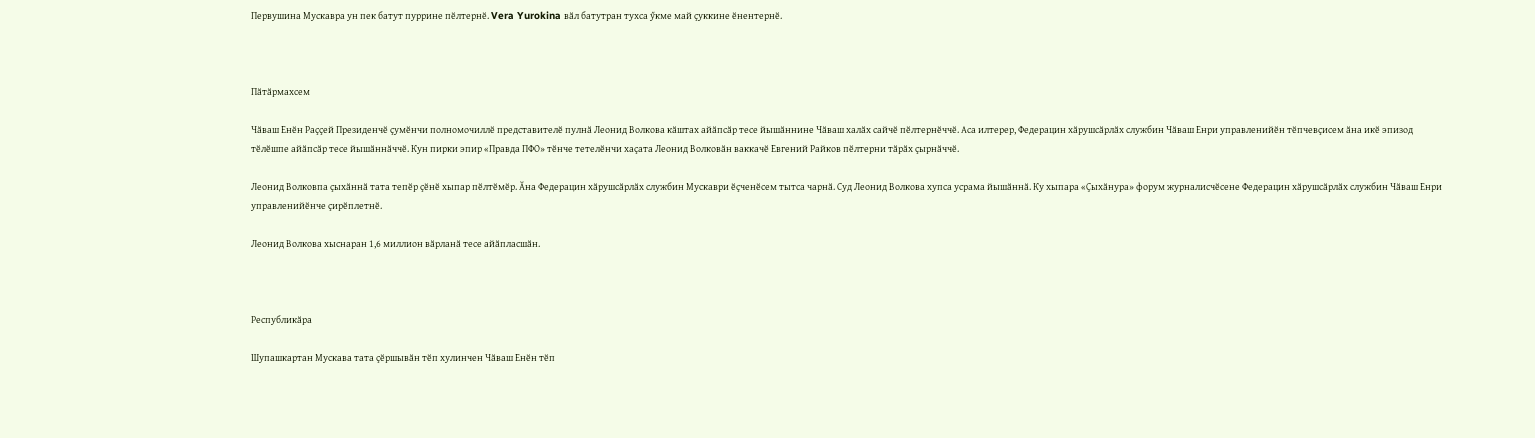Первушина Мускавра ун пек батут пуррине пӗлтернӗ. Vera Yurokina вӑл батутран тухса ӳкме май ҫуккине ӗнентернӗ.



Пӑтӑрмахсем

Чӑваш Енӗн Раҫҫей Президенчӗ ҫумӗнчи полномочиллӗ представителӗ пулнӑ Леонид Волкова кӑштах айӑпсӑр тесе йышӑннине Чӑваш халӑх сайчӗ пӗлтернӗччӗ. Аса илтерер, Федерацин хӑрушсӑрлӑх службин Чӑваш Енри управленийӗн тӗпчевҫисем ӑна икӗ эпизод тӗлӗшпе айӑпсӑр тесе йышӑннӑччӗ. Кун пирки эпир «Правда ПФО» тӗнче тетелӗнчи хаҫата Леонид Волковӑн ваккачӗ Евгений Райков пӗлтерни тӑрӑх ҫырнӑччӗ.

Леонид Волковпа ҫыхӑннӑ тата тепӗр ҫӗнӗ хыпар пӗлтӗмӗр. Ӑна Федерацин хӑрушсӑрлӑх службин Мускаври ӗҫченӗсем тытса чарнӑ. Суд Леонид Волкова хупса усрама йышӑннӑ. Ку хыпара «Ҫыхӑнура» форум журналисчӗсене Федерацин хӑрушсӑрлӑх службин Чӑваш Енри управленийӗнче ҫирӗплетнӗ.

Леонид Волкова хыснаран 1,6 миллион вӑрланӑ тесе айӑпласшӑн.



Республикӑра

Шупашкартан Мускава тата ҫӗршывӑн тӗп хулинчен Чӑваш Енӗн тӗп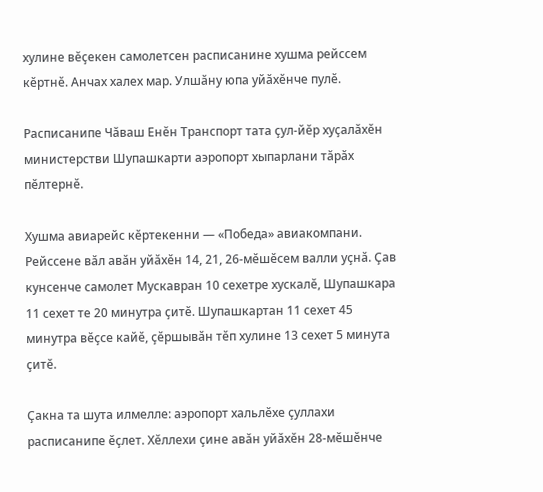хулине вӗҫекен самолетсен расписанине хушма рейссем кӗртнӗ. Анчах халех мар. Улшӑну юпа уйӑхӗнче пулӗ.

Расписанипе Чӑваш Енӗн Транспорт тата ҫул-йӗр хуҫалӑхӗн министерстви Шупашкарти аэропорт хыпарлани тӑрӑх пӗлтернӗ.

Хушма авиарейс кӗртекенни — «Победа» авиакомпани. Рейссене вӑл авӑн уйӑхӗн 14, 21, 26-мӗшӗсем валли уҫнӑ. Ҫав кунсенче самолет Мускавран 10 сехетре хускалӗ, Шупашкара 11 сехет те 20 минутра ҫитӗ. Шупашкартан 11 сехет 45 минутра вӗҫсе кайӗ, ҫӗршывӑн тӗп хулине 13 сехет 5 минута ҫитӗ.

Ҫакна та шута илмелле: аэропорт хальлӗхе ҫуллахи расписанипе ӗҫлет. Хӗллехи ҫине авӑн уйӑхӗн 28-мӗшӗнче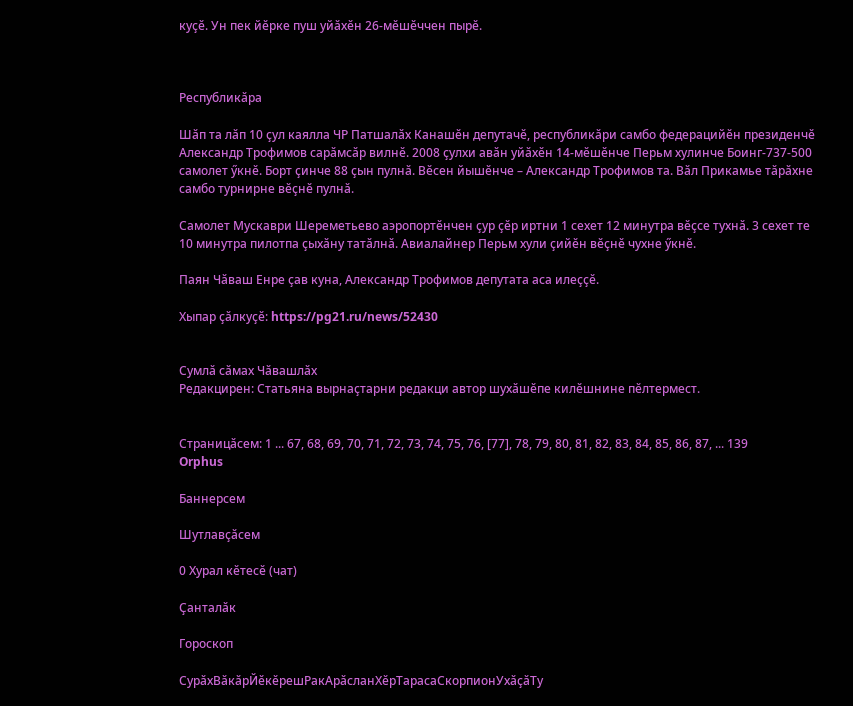куҫӗ. Ун пек йӗрке пуш уйӑхӗн 26-мӗшӗччен пырӗ.



Республикӑра

Шӑп та лӑп 10 ҫул каялла ЧР Патшалӑх Канашӗн депутачӗ, республикӑри самбо федерацийӗн президенчӗ Александр Трофимов сарӑмсӑр вилнӗ. 2008 ҫулхи авӑн уйӑхӗн 14-мӗшӗнче Перьм хулинче Боинг-737-500 самолет ӳкнӗ. Борт ҫинче 88 ҫын пулнӑ. Вӗсен йышӗнче – Александр Трофимов та. Вӑл Прикамье тӑрӑхне самбо турнирне вӗҫнӗ пулнӑ.

Самолет Мускаври Шереметьево аэропортӗнчен ҫур ҫӗр иртни 1 сехет 12 минутра вӗҫсе тухнӑ. 3 сехет те 10 минутра пилотпа ҫыхӑну татӑлнӑ. Авиалайнер Перьм хули ҫийӗн вӗҫнӗ чухне ӳкнӗ.

Паян Чӑваш Енре ҫав куна, Александр Трофимов депутата аса илеҫҫӗ.

Хыпар ҫӑлкуҫӗ: https://pg21.ru/news/52430


Сумлӑ сӑмах Чӑвашлӑх
Редакцирен: Статьяна вырнаҫтарни редакци автор шухӑшӗпе килӗшнине пӗлтермест.


Страницӑсем: 1 ... 67, 68, 69, 70, 71, 72, 73, 74, 75, 76, [77], 78, 79, 80, 81, 82, 83, 84, 85, 86, 87, ... 139
Orphus

Баннерсем

Шутлавҫӑсем

0 Хурал кӗтесӗ (чат)

Ҫанталӑк

Гороскоп

СурӑхВӑкӑрЙӗкӗрешРакАрӑсланХӗрТарасаСкорпионУхӑҫӑТу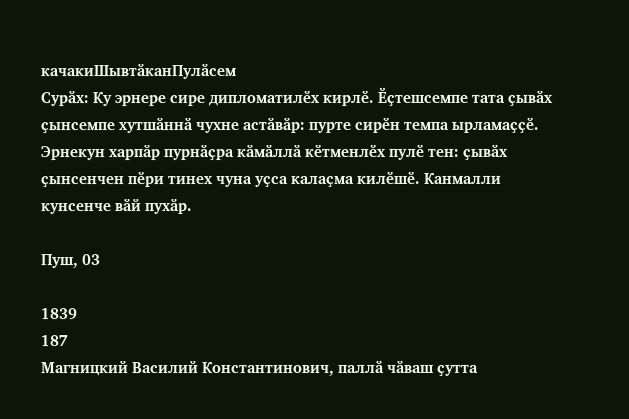качакиШывтӑканПулӑсем
Сурӑх: Ку эрнере сире дипломатилӗх кирлӗ. Ӗҫтешсемпе тата ҫывӑх ҫынсемпе хутшӑннӑ чухне астӑвӑр: пурте сирӗн темпа ырламаҫҫӗ. Эрнекун харпӑр пурнӑҫра кӑмӑллӑ кӗтменлӗх пулӗ тен: ҫывӑх ҫынсенчен пӗри тинех чуна уҫса калаҫма килӗшӗ. Канмалли кунсенче вӑй пухӑр.

Пуш, 03

1839
187
Магницкий Василий Константинович, паллӑ чӑваш ҫутта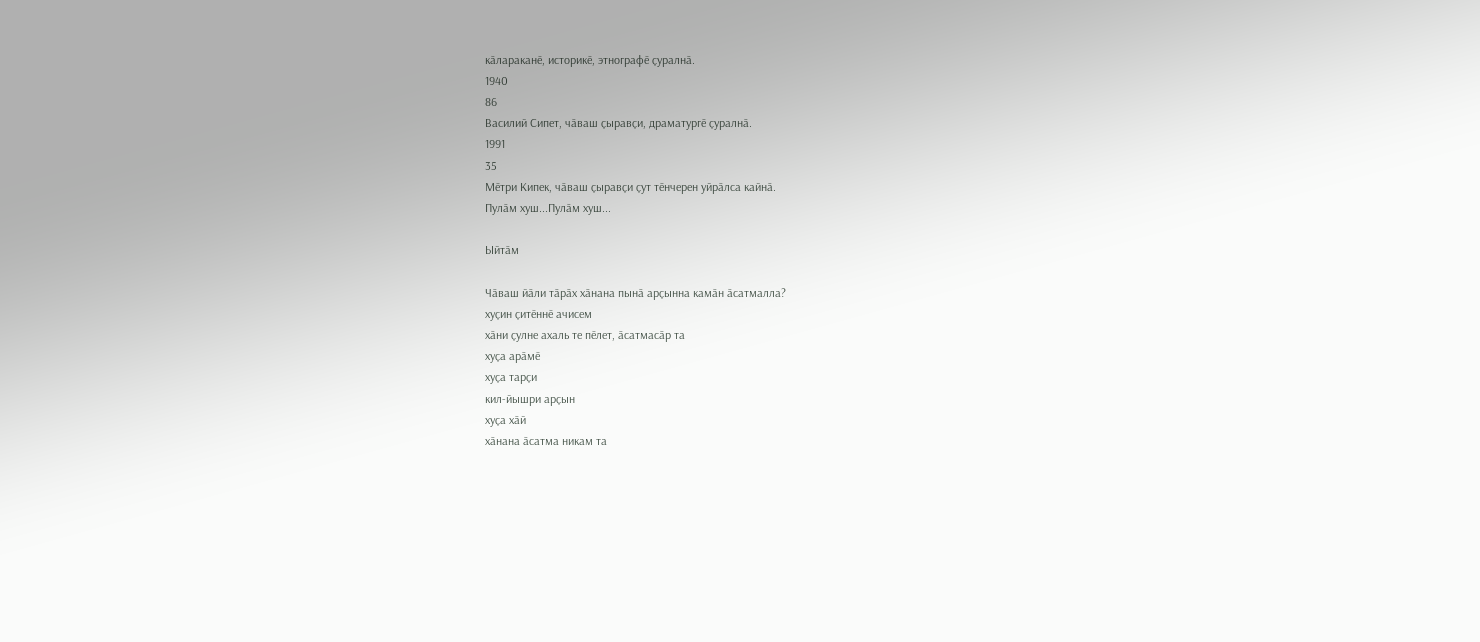кӑлараканӗ, историкӗ, этнографӗ ҫуралнӑ.
1940
86
Василий Сипет, чӑваш ҫыравҫи, драматургӗ ҫуралнӑ.
1991
35
Мӗтри Кипек, чӑваш ҫыравҫи ҫут тӗнчерен уйрӑлса кайнӑ.
Пулӑм хуш...Пулӑм хуш...

Ыйтӑм

Чӑваш йӑли тӑрӑх хӑнана пынӑ арҫынна камӑн ӑсатмалла?
хуҫин ҫитӗннӗ ачисем
хӑни ҫулне ахаль те пӗлет, ӑсатмасӑр та
хуҫа арӑмӗ
хуҫа тарҫи
кил-йышри арҫын
хуҫа хӑй
хӑнана ӑсатма никам та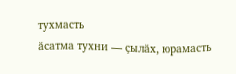тухмасть
ӑсатма тухни — ҫылӑх, юрамасть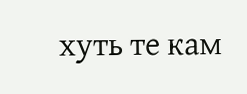хуть те кам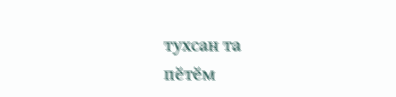тухсан та
пӗтӗм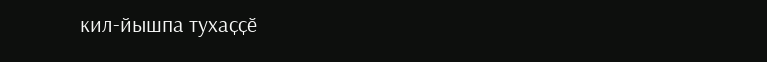кил-йышпа тухаҫҫӗ